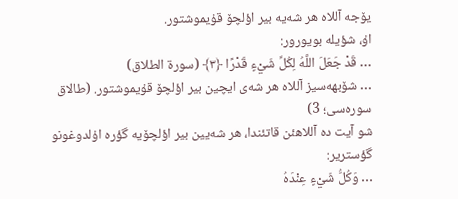یۆجە آللاه هر شەیە بیر اؤلچۆ قۇیموشتور.
اۇ، شؤیله بویورور:
… قَدْ جَعَلَ اللَّهُ لِكُلِّ شَيْءٍ قَدْرًا ﴿۳﴾ (سورة الطلاق)
… شۆبهەسیز آللاه هر شەی ایچین بیر اؤلچۆ قۇیموشتور. (طالاق سورەسی؛ 3)
شو آیت ده آللاهئن قاتئندا، هر شەیین بیر اؤلچۆیە گؤره اۇلدوغونو گؤستریر:
… وَكُلُّ شَيْءٍ عِنْدَهُ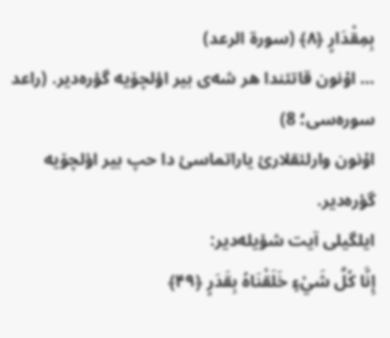بِمِقْدَارٍ ﴿۸﴾ (سورة الرعد)
… اۇنون قاتئندا هر شەی بیر اؤلچۆیە گؤرەدیر. (راعد سورەسی؛ 8)
اۇنون وارلئقلارئ یاراتماسئ دا حپ بیر اؤلچۆیە گؤرەدیر.
ایلگیلی آیت شؤیلەدیر:
إِنَّا كُلَّ شَيْءٍ خَلَقْنَاهُ بِقَدَرٍ ﴿۴۹﴾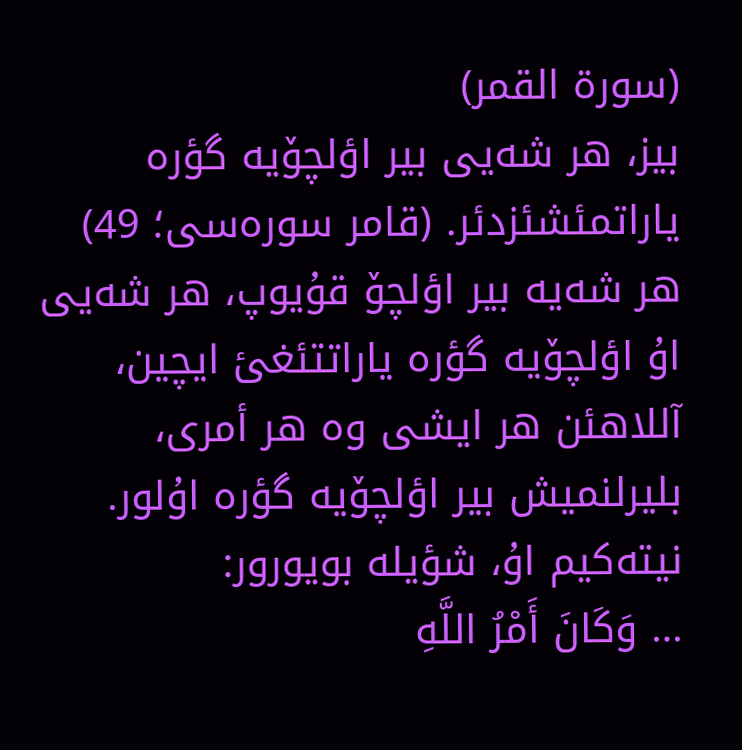(سورة القمر)
بیز، هر شەیی بیر اؤلچۆیە گؤرە یاراتمئشئزدئر. (قامر سورەسی؛ 49)
هر شەیە بیر اؤلچۆ قۇیوپ، هر شەیی اۇ اؤلچۆیە گؤرە یاراتتئغئ ایچین، آللاهئن هر ایشی وە هر أمری، بلیرلنمیش بیر اؤلچۆیە گؤرە اۇلور.
نیتەکیم اۇ، شؤیلە بویورور:
… وَكَانَ أَمْرُ اللَّهِ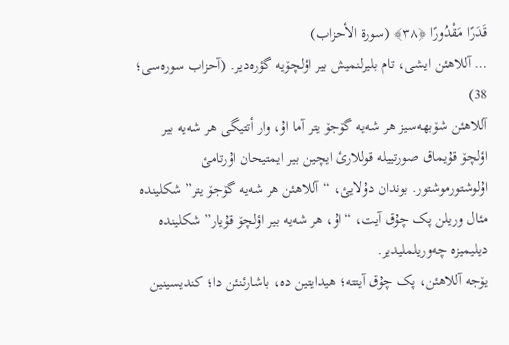قَدَرًا مَقْدُورًا ﴿۳۸﴾ (سورة الأحزاب)
… آللاهئن ایشی، تام بلیرلنمیش بیر اؤلچۆیە گؤرەدیر. (آحزاب سورەسی؛ 38)
آللاهئن شۆبهەسیز هر شەیە گۆجۆ یتر آما اۇ، وار أتتیگی هر شەیە بیر اؤلچۆ قۇیماق صورتییلە قوللارئ ایچین بیر ایمتیحان اۇرتامئ اۇلوشتورموشتور. بوندان دۇلایئ، “آللاهئن هر شەیە گۆجۆ یتر” شکلیندە مئال وریلن پک چۇق آیت، “اۇ، هر شەیە بیر اؤلچۆ قۇیار” شکلیندە دیلیمیزە چەوریلملیدیر.
یۆجە آللاهئن، پک چۇق آیتتە؛ هیدایتین دە، باشارئنئن دا؛ کندیسینین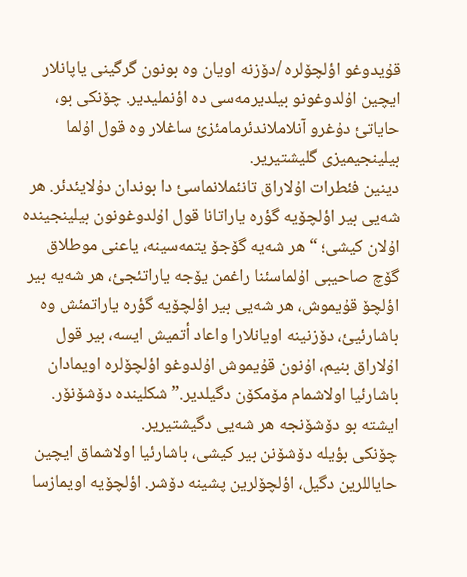قۇیدوغو اؤلچۆلرە /دۆزنە اویان وە بونون گرگینی یاپانلار ایچین اۇلدوغونو بیلدیرمەسی دە اؤنملیدیر. چۆنکی بو، حایاتئ دۇغرو آنلاملاندئرمامئزئ ساغلار وە قول اۇلما بیلینجیمیزی گلیشتیریر.
دینین فئطرات اۇلاراق تانئملانماسئ دا بوندان دۇلایئدئر. هر شەیی بیر اؤلچۆیە گؤرە یاراتانا قول اۇلدوغونون بیلینجیندە اۇلان کیشی؛ “هر شەیە گۆجۆ یتمەسینە، یاعنی موطلاق گۆچ صاحیبی اۇلماسئنا راغمن یۆجە یاراتئجئ، هر شەیە بیر اؤلچۆ قۇیموش، هر شەیی بیر اؤلچۆیە گؤرە یاراتمئش وە باشارئیئ، دۆزنینە اویانلارا واعاد أتمیش ایسە، بیر قول اۇلاراق بنیم، اۇنون قۇیموش اۇلدوغو اؤلچۆلرە اویمادان باشارئیا اولاشمام مۆمکۆن دگیلدیر.” شکلیندە دۆشۆنۆر. ایشتە بو دۆشۆنجە هر شەیی دگیشتیریر.
چۆنکی بؤیلە دۆشۆنن بیر کیشی، باشارئیا اولاشماق ایچین حایاللرین دگیل، اؤلچۆلرین پشینە دۆشر. اؤلچۆیە اویمازسا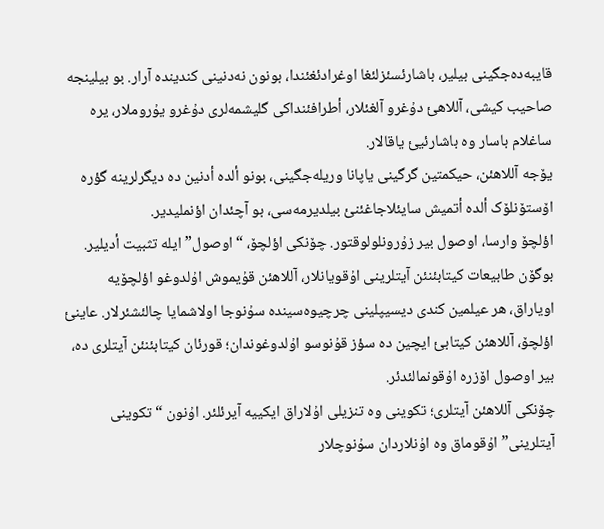قایبەدەجگینی بیلیر، باشارئسئزلئغا اوغرادئغئندا، بونون نەدنینی کندیندە آرار. بو بیلینجە صاحیب کیشی، آللاهئ دۇغرو آلغئلار، أطرافئنداکی گلیشمەلری دۇغرو یۇروملار، یرە ساغلام باسار وە باشارئیئ یاقالار.
یۆجە آللاهئن، حیکمتین گرگینی یاپانا وریلەجگینی، بونو ألدە أدنین دە دیگرلرینە گؤرە اۆستۆنلۆک ألدە أتمیش سایئلاجاغئنئ بیلدیرمەسی، بو آچئدان اؤنملیدیر.
اؤلچۆ وارسا، اوصول بیر زۇرونلولوقتور. چۆنکی اؤلچۆ، “اوصول” ایلە تثبیت أدیلیر. بوگۆن طابیعات کیتابئنئن آیتلرینی اۇقویانلار، آللاهئن قۇیموش اۇلدوغو اؤلچۆیە اویاراق، هر عیلمین کندی دیسیپلینی چرچیوەسیندە سۇنوجا اولاشمایا چالئشئرلار. عاینئ اؤلچۆ، آللاهئن کیتابئ ایچین دە سؤز قۇنوسو اۇلدوغوندان؛ قورئان کیتابئنئن آیتلری دە، بیر اوصول اۆزرە اۇقونمالئدئر.
چۆنکی آللاهئن آیتلری؛ تکوینی وە تنزیلی اۇلاراق ایکییە آیرئلئر. اۇنون “تکوینی آیتلرینی” اۇقوماق وە اۇنلاردان سۇنوچلار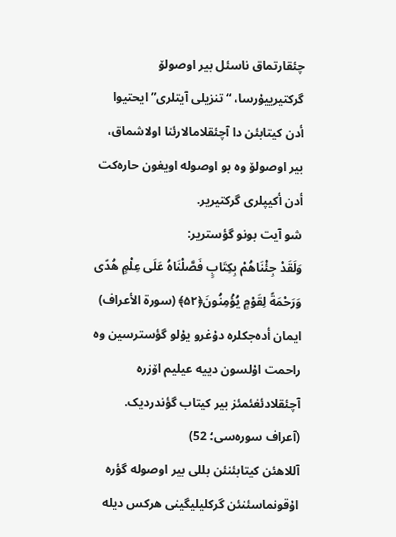چئقارتماق ناسئل بیر اوصولۆ گرکتیرییۇرسا، “تنزیلی آیتلری” ایحتیوا أدن کیتابئن دا آچئقلامالارئنا اولاشماق، بیر اوصولۆ وە بو اوصولە اویغون حارەکت أدن أکیپلری گرکتیریر.
شو آیت بونو گؤستریر:
وَلَقَدْ جِئْنَاهُمْ بِكِتَابٍ فَصَّلْنَاهُ عَلَى عِلْمٍ هُدًى وَرَحْمَةً لِقَوْمٍ يُؤْمِنُونَ﴿۵۲﴾ (سورة الأعراف)
ایمان أدەجکلرە دۇغرو یۇلو گؤسترسین وە راحمت اۇلسون دییە عیلیم اۆزرە آچئقلادئغئمئز بیر کیتاب گؤندردیک. (آعراف سورەسی؛ 52)
آللاهئن کیتابئنئن بللی بیر اوصوله گؤرە اۇقونماسئنئن گرکلیلیگینی هرکس دیلە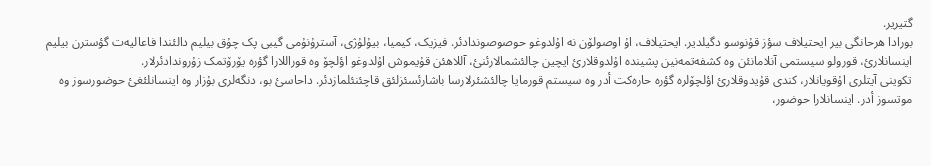گتیریر.
بورادا هرحانگی بیر ایحتیلاف سؤز قۇنوسو دگیلدیر. ایحتیلاف، اۇ اوصولۆن نە اۇلدوغو حوصوصوندادئر. فیزیک، کیمیا، بیۇلۇژی، آسترۇنۇمی گیبی پک چۇق بیلیم دالئندا فاعالیەت گؤسترن بیلیم اینسانلارئ، قورولو سیستمی آنلامانئن وە کشفەتمەنین پشیندە اۇلدوقلارئ ایچین چالئشمالارئنئ، آللاهئن قۇیموش اۇلدوغو اؤلچۆ وە قوراللارا گؤرە یۆرۆتمک زۇروندادئرلار.
تکوینی آیتلری اۇقویانلار، کندی قۇیدوقلارئ اؤلچۆلرە گؤرە حارەکت أدر وە سیستم قورمایا چالئشئرلارسا باشارئسئزلئق قاچئنئلمازدئر. داحاسئ بو، دنگەلری بۇزار وە اینسانلئغئ حوضورسوز وە موتسوز أدر. اینسانلارا حوضور،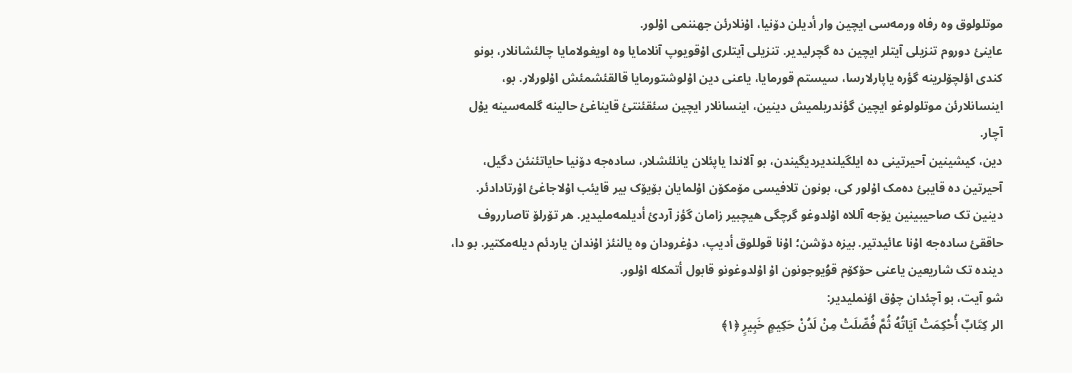موتلولوق وە رفاه ورمەسی ایچین وار أدیلن دۆنیا، اۇنلارئن جهننمی اۇلور.
عاینئ دوروم تنزیلی آیتلر ایچین دە گچرلیدیر. تنزیلی آیتلری اۇقویوپ آنلامایا وە اویغولامایا چالئشانلار، بونو کندی اؤلچۆلرینە گؤرە یاپارلارسا، سیستم قورمایا، یاعنی دین اۇلوشتورمایا قالقئشمئش اۇلورلار. بو، اینسانلارئن موتلولوغو ایچین گؤندریلمیش دینین، اینسانلار ایچین سئقئنتئ قایناغئ حالینە گلمەسینە یۇل آچار.
دین، کیشینین آحیرتینی دە ایلگیلندیردیگیندن، بو آلاندا یاپئلان یانلئشلار، سادەجە دۆنیا حایاتئنئن دگیل، آحیرتین دە قایبئ دەمک اۇلور کی، بونون تلافیسی مۆمکۆن اۇلمایان بۆیۆک بیر قایئب اۇلاجاغئ اۇرتادادئر.
دینین تک صاحیبینین یۆجە آللاه اۇلدوغو گرچگی هیچبیر زامان گؤز آردئ أدیلمەملیدیر. هر تۆرلۆ تاصارروف حاققئ سادەجە اۇنا عائیدتیر. بیزە دۆشن؛ اۇنا قوللوق أدیپ، دۇغرودان وە یالنئز اۇندان یاردئم دیلەمکتیر. بو دا، دیندە تک شاریعین یاعنی حۆکۆم قوُیوجونون اۇ اۇلدوغونو قابول أتمکلە اۇلور.
شو آیت، بو آچئدان چۇق اؤنملیدیر:
الر كِتَابٌ أُحْكِمَتْ آيَاتُهُ ثُمَّ فُصِّلَتْ مِنْ لَدُنْ حَكِيمٍ خَبِيرٍ ﴿۱﴾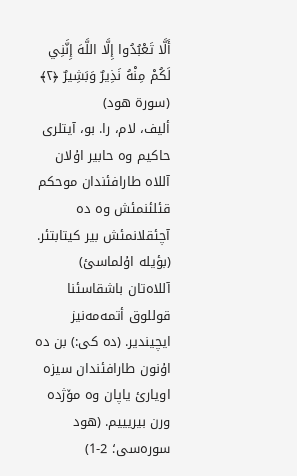أَلَّا تَعْبُدُوا إِلَّا اللَّهَ إِنَّنِي لَكُمْ مِنْهُ نَذِيرٌ وَبَشِيرٌ ﴿۲﴾ (سورة هود)
ألیف، لام، را. بو، آیتلری حاکیم وە حابیر اۇلان آللاه طارافئندان موحکم قئلئنمئش وە دە آچئقلانمئش بیر کیتابتئر. (بؤیلە اۇلماسئ) آللاەتان باشقاسئنا قوللوق أتمەمەنیز ایچیندیر. (دە کى:) بن دە اۇنون طارافئندان سیزە اویارئ یاپان وە مۆژدە ورن بیریییم. (هود سورەسی؛ 2-1)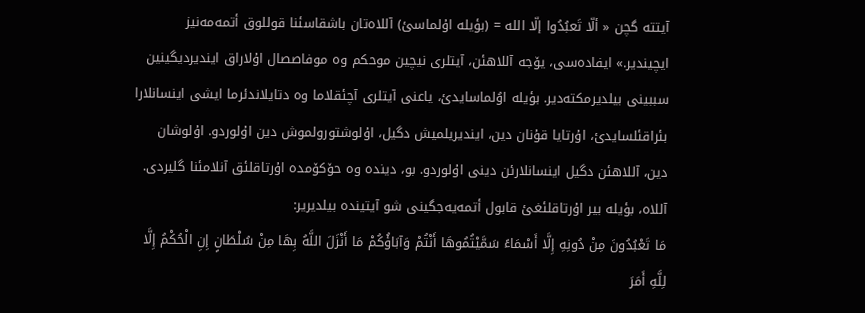آیتتە گچن « ألّا تَعبُدُوا إلّا الله = (بؤیلە اۇلماسئ) آللاەتان باشقاسئنا قوللوق أتمەمەنیز ایچیندیر.» ایفادەسی، یۆجە آللاهئن، آیتلری نیچین موحکم وە موفاصصال اۇلاراق ایندیردیگینین سببینی بیلدیرمکتەدیر. بؤیلە اوُلماسایدئ، یاعنی آیتلری آچئقلاما وە دتایلاندئرما ایشی اینسانلارا بئراقئلسایدئ، اۇرتایا قۇنان دین، ایندیریلمیش دگیل، اۇلوشتورولموش دین اۇلوردو. اۇلوشان دین، آللاهئن دگیل اینسانلارئن دینی اۇلوردو. بو، دیندە وە حۆکۆمدە اۇرتاقلئق آنلامئنا گلیردی.
آللاه، بؤیلە بیر اۇرتاقلئغئ قابول أتمەیەجگینی شو آیتیندە بیلدیریر:
مَا تَعْبُدُونَ مِنْ دُونِهِ إِلَّا أَسْمَاءً سَمَّيْتُمُوهَا أَنْتُمْ وَآبَاؤُكُمْ مَا أَنْزَلَ اللَّهُ بِهَا مِنْ سُلْطَانٍ إِنِ الْحُكْمُ إِلَّا لِلَّهِ أَمَرَ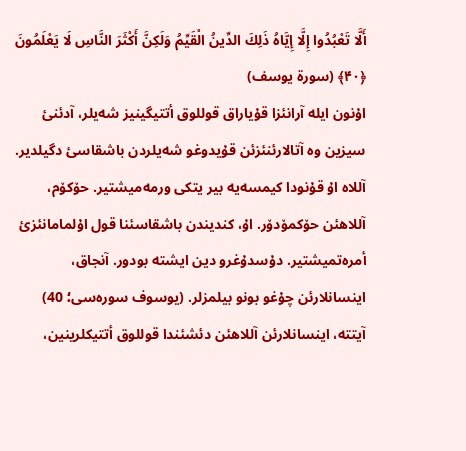أَلَّا تَعْبُدُوا إِلَّا إِيَّاهُ ذَلِكَ الدِّينُ الْقَيِّمُ وَلَكِنَّ أَكْثَرَ النَّاسِ لَا يَعْلَمُونَ ﴿۴۰﴾ (سورة یوسف)
اۇنون ایلە آرانئزا قۇیاراق قوللوق أتتیگینیز شەیلر، آدئنئ سیزین وە آتالارئنئزئن قۇیدوغو شەیلردن باشقاسئ دگیلدیر. آللاه اۇ قۇنودا کیمسەیە بیر یتکی ورمەمیشتیر. حۆکۆم، آللاهئن حۆکمۆدۆر. اۇ، کندیندن باشقاسئنا قول اۇلمامانئزئ أمرەتمیشتیر. دۇسدۇغرو دین ایشتە بودور. آنجاق، اینسانلارئن چۇغو بونو بیلمزلر. (یوسوف سورەسی؛ 40)
آیتتە، اینسانلارئن آللاهئن دئشئندا قوللوق أتتیکلرینین،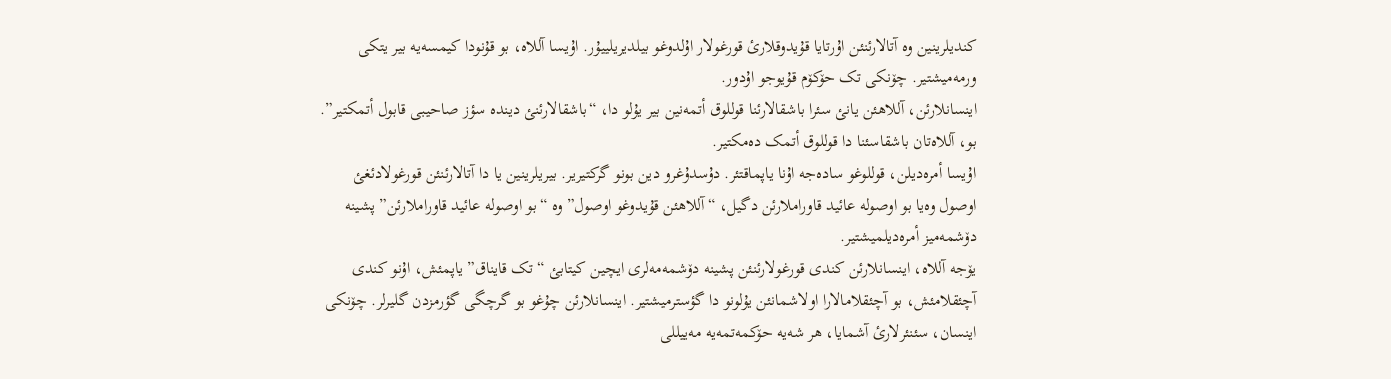کندیلرینین وە آتالارئنئن اۇرتایا قۇیدوقلارئ قورغولار اۇلدوغو بیلدیریلییۇر. اۇیسا آللاه، بو قۇنودا کیمسەیە بیر یتکی ورمەمیشتیر. چۆنکی تک حۆکۆم قۇیوجو اۇدور.
اینسانلارئن، آللاهئن یانئ سئرا باشقالارئنا قوللوق أتمەنین بیر یۇلو دا، “باشقالارئنئ دیندە سؤز صاحیبی قابول أتمکتیر”. بو، آللاەتان باشقاسئنا دا قوللوق أتمک دەمکتیر.
اۇیسا أمرەدیلن، قوللوغو سادەجە اۇنا یاپماقتئر. دۇسدۇغرو دین بونو گرکتیریر. بیریلرینین یا دا آتالارئنئن قورغولادئغئ اوصول وەیا بو اوصولە عائید قاوراملارئن دگیل، “آللاهئن قۇیدوغو اوصول” وە “بو اوصولە عائید قاوراملارئن” پشینە دۆشمەمیز أمرەدیلمیشتیر.
یۆجە آللاه، اینسانلارئن کندی قورغولارئنئن پشینە دۆشمەمەلری ایچین کیتابئ “تک قایناق” یاپمئش، اۇنو کندی آچئقلامئش، بو آچئقلامالارا اولاشمانئن یۇلونو دا گؤسترمیشتیر. اینسانلارئن چۇغو بو گرچگی گؤرمزدن گلیرلر. چۆنکی اینسان، سئنئرلارئ آشمایا، هر شەیە حۆکمەتمەیە مەییللی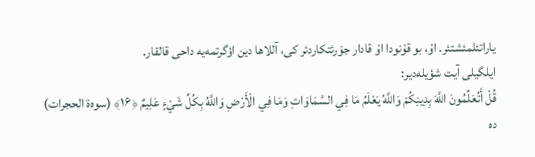یاراتئلمئشتئر. اۇ، بو قۇنودا اۇ قادار جۆرئتکاردئر کی، آللاها دین اؤگرتمەیە داحی قالقار.
ایلگیلی آیت شؤیلەدیر:
قُلْ أَتُعَلِّمُونَ اللَّهَ بِدِينِكُمْ وَاللَّهُ يَعْلَمُ مَا فِي السَّمَاوَاتِ وَمَا فِي الْأَرْضِ وَاللَّهُ بِكُلِّ شَيْءٍ عَلِيمٌ ﴿۱۶﴾ (سوەة الحجرات)
دە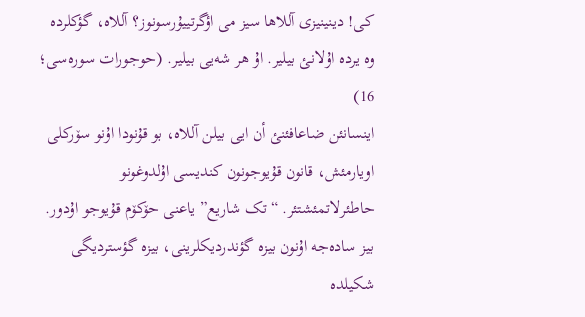کی! دینینیزی آللاها سیز می اؤگرتییۇرسونوز؟ آللاه، گؤکلردە وە یردە اۇلانئ بیلیر. اۇ هر شەیی بیلیر. (حوجورات سورەسی؛ 16)
اینسانئن ضاعافئنئ أن ایی بیلن آللاه، بو قۇنودا اۇنو سۆرکلی اویارمئش، قانون قۇیوجونون کندیسی اۇلدوغونو حاطئرلاتمئشتئر. “تک شاریع” یاعنی حۆکۆم قۇیوجو اۇدور. بیز سادەجە اۇنون بیزە گؤندردیکلرینی، بیزە گؤستردیگی شکیلدە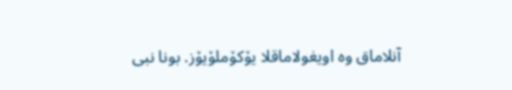آنلاماق وە اویغولاماقلا یۆکۆملۆیۆز. بونا نبی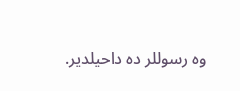وە رسوللر دە داحیلدیر.